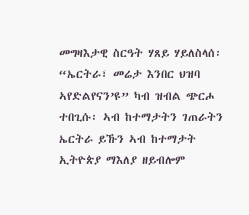መግዛእታዊ ስርዓት ሃጸይ ሃይለስላሰ፡ “ኤርትራ፣ መሬታ እንበር ህዝባ ኣየድልየናን’ዩ” ካብ ዝብል ጭርሖ ተበጊሱ፡ ኣብ ከተማታትን ገጠራትን ኤርትራ ይኹን ኣብ ከተማታት ኢትዮጵያ ማእለያ ዘይብሎም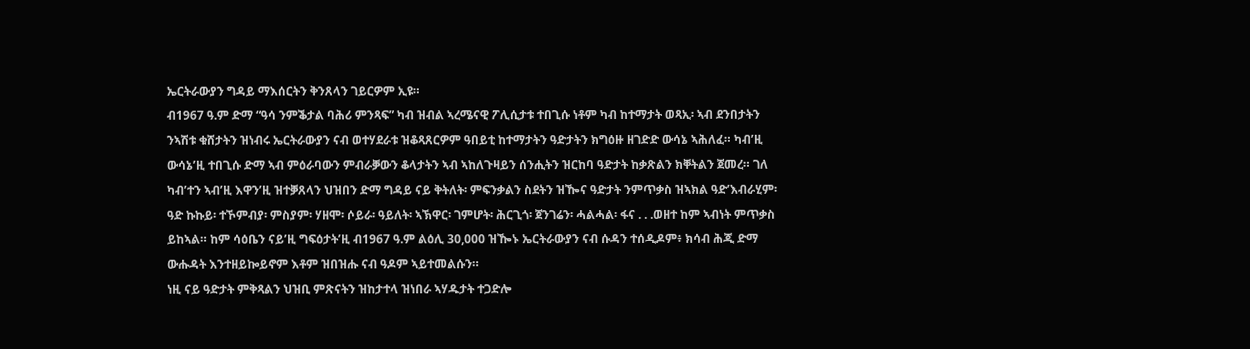ኤርትራውያን ግዳይ ማእሰርትን ቅንጸላን ገይርዎም ኢዩ።
ብ1967 ዓ.ም ድማ “ዓሳ ንምቕታል ባሕሪ ምንጻፍ” ካብ ዝብል ኣረሜናዊ ፖሊሲታቱ ተበጊሱ ነቶም ካብ ከተማታት ወጻኢ፡ ኣብ ደንበታትን ንኣሽቱ ቁሸታትን ዝነብሩ ኤርትራውያን ናብ ወተሃደራቱ ዝቆጻጸርዎም ዓበይቲ ከተማታትን ዓድታትን ክግዕዙ ዘገድድ ውሳኔ ኣሕለፈ። ካብ’ዚ ውሳኔ’ዚ ተበጊሱ ድማ ኣብ ምዕራባውን ምብራቓውን ቆላታትን ኣብ ኣከለጉዛይን ሰንሒትን ዝርከባ ዓድታት ከቃጽልን ክቐትልን ጀመረ። ገለ ካብ’ተን ኣብ’ዚ እዋን’ዚ ዝተቓጸላን ህዝበን ድማ ግዳይ ናይ ቅትለት፡ ምፍንቃልን ስደትን ዝዀና ዓድታት ንምጥቃስ ዝኣክል ዓድ’እብራሂም፡ ዓድ ኩኩይ፡ ተኾምብያ፡ ምስያም፡ ሃዘሞ፡ ሶይራ፡ ዓይለት፡ ኣኽዋር፡ ገምሆት፡ ሕርጊጎ፡ ጀንገሬን፡ ሓልሓል፡ ፋና . . .ወዘተ ከም ኣብነት ምጥቃስ ይከኣል። ከም ሳዕቤን ናይ’ዚ ግፍዕታት’ዚ ብ1967 ዓ.ም ልዕሊ 30,000 ዝዀኑ ኤርትራውያን ናብ ሱዳን ተሰዲዶም፥ ክሳብ ሕጂ ድማ ውሑዳት እንተዘይኰይኖም እቶም ዝበዝሑ ናብ ዓዶም ኣይተመልሱን።
ነዚ ናይ ዓድታት ምቅጻልን ህዝቢ ምጽናትን ዝከታተላ ዝነበራ ኣሃዱታት ተጋድሎ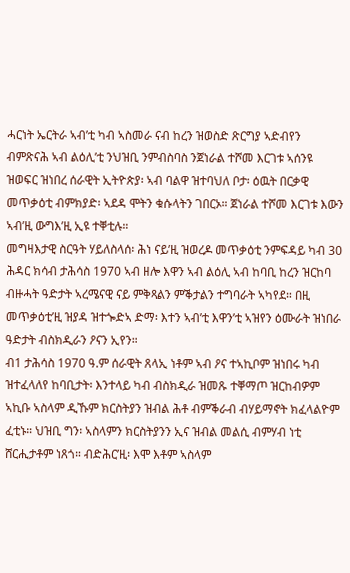ሓርነት ኤርትራ ኣብ’ቲ ካብ ኣስመራ ናብ ከረን ዝወስድ ጽርግያ ኣድብየን ብምጽናሕ ኣብ ልዕሊ’ቲ ንህዝቢ ንምብስባስ ንጀነራል ተሾመ እርገቱ ኣሰንዩ ዝወፍር ዝነበረ ሰራዊት ኢትዮጵያ፡ ኣብ ባልዋ ዝተባህለ ቦታ፡ ዕዉት በርቃዊ መጥቃዕቲ ብምክያድ፡ ኣደዳ ሞትን ቁሱላትን ገበርኦ። ጀነራል ተሾመ እርገቱ እውን ኣብ’ዚ ውግእ’ዚ ኢዩ ተቐቲሉ።
መግዛእታዊ ስርዓት ሃይለስላሰ፡ ሕነ ናይ’ዚ ዝወረዶ መጥቃዕቲ ንምፍዳይ ካብ 30 ሕዳር ክሳብ ታሕሳስ 1970 ኣብ ዘሎ እዋን ኣብ ልዕሊ ኣብ ከባቢ ከረን ዝርከባ ብዙሓት ዓድታት ኣረሜናዊ ናይ ምቅጻልን ምቕታልን ተግባራት ኣካየደ። በዚ መጥቃዕቲ’ዚ ዝያዳ ዝተጐድኣ ድማ፡ እተን ኣብ’ቲ እዋን’ቲ ኣዝየን ዕሙራት ዝነበራ ዓድታት ብስክዲራን ዖናን ኢየን።
ብ1 ታሕሳስ 1970 ዓ.ም ሰራዊት ጸላኢ ነቶም ኣብ ዖና ተኣኪቦም ዝነበሩ ካብ ዝተፈላለየ ከባቢታት፡ እንተላይ ካብ ብስክዲራ ዝመጹ ተቐማጦ ዝርከብዎም ኣኪቡ ኣስላም ዲኹም ክርስትያን ዝብል ሕቶ ብምቕራብ ብሃይማኖት ክፈላልዮም ፈቲኑ። ህዝቢ ግን፡ ኣስላምን ክርስትያንን ኢና ዝብል መልሲ ብምሃብ ነቲ ሸርሒታቶም ነጸጎ። ብድሕር’ዚ፡ እሞ እቶም ኣስላም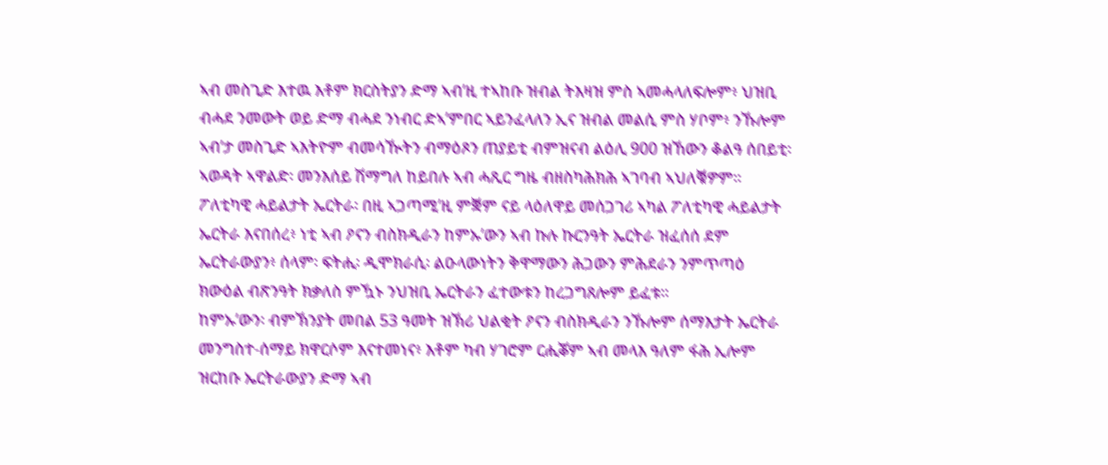ኣብ መስጊድ እተዉ እቶም ክርስትያን ድማ ኣብ’ዚ ተኣከቡ ዝብል ትእዛዝ ምስ ኣመሓላለፍሎም፥ ህዝቢ ብሓደ ንመውት ወይ ድማ ብሓደ ንነብር ድኣ’ምበር ኣይንፈላለን ኢና ዝብል መልሲ ምስ ሃቦም፥ ንኹሎም ኣብ’ታ መስጊድ ኣእትዮም ብመሳዂትን ብማዕጾን ጠያይቲ ብምዝናብ ልዕሊ 900 ዝኸውን ቆልዓ ሰበይቲ፡ ኣወዳት ኣዋልድ፡ መንእሰይ ሽማግለ ከይበሉ ኣብ ሓጺር ግዜ ብዘስካሕክሕ ኣገባብ ኣህለቑዎም።
ፖለቲካዊ ሓይልታት ኤርትራ፡ በዚ ኣጋጣሚ’ዚ ምቛም ናይ ላዕለዋይ መሰጋገሪ ኣካል ፖለቲካዊ ሓይልታት ኤርትራ እናበሰረ፥ ነቲ ኣብ ዖናን ብስክዲራን ከምኡ’ውን ኣብ ኩሉ ኩርንዓት ኤርትራ ዝፈሰሰ ደም ኤርትራውያን፥ ሰላም፡ ፍትሒ፡ ዲሞክራሲ፡ ልዑላውነትን ቅዋማውን ሕጋውን ምሕደራን ንምጥጣዕ ክውዕል ብጽንዓት ክቃለስ ምዃኑ ንህዝቢ ኤርትራን ፈተውቱን ከረጋግጸሎም ይፈቱ።
ከምኡ’ውን፡ ብምኽንያት መበል 53 ዓመት ዝኽሪ ህልቂት ዖናን ብስክዲራን ንኹሎም ሰማእታት ኤርትራ መንግስተ-ሰማይ ክዋርሶም እናተመነና፥ እቶም ካብ ሃገሮም ርሒቖም ኣብ መላእ ዓለም ፋሕ ኢሎም ዝርከቡ ኤርትራውያን ድማ ኣብ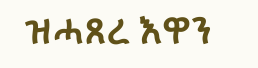ዝሓጸረ እዋን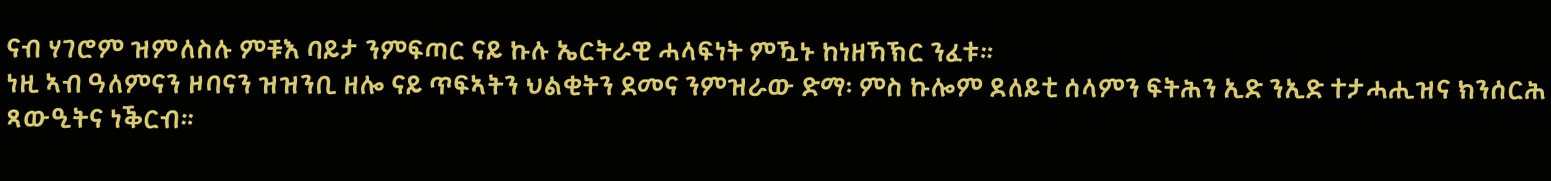ናብ ሃገሮም ዝምለስሉ ምቹእ ባይታ ንምፍጣር ናይ ኩሉ ኤርትራዊ ሓላፍነት ምዃኑ ከነዘኻኽር ንፈቱ።
ነዚ ኣብ ዓለምናን ዞባናን ዝዝንቢ ዘሎ ናይ ጥፍኣትን ህልቂትን ደመና ንምዝራው ድማ፡ ምስ ኩሎም ደለይቲ ሰላምን ፍትሕን ኢድ ንኢድ ተታሓሒዝና ክንሰርሕ ጻውዒትና ነቕርብ።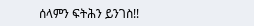ሰላምን ፍትሕን ይንገስ!!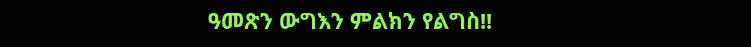ዓመጽን ውግእን ምልክን የልግስ!!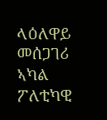ላዕለዋይ መሰጋገሪ ኣካል ፖለቲካዊ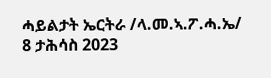ሓይልታት ኤርትራ /ላ.መ.ኣ.ፖ.ሓ.ኤ/
8 ታሕሳስ 2023